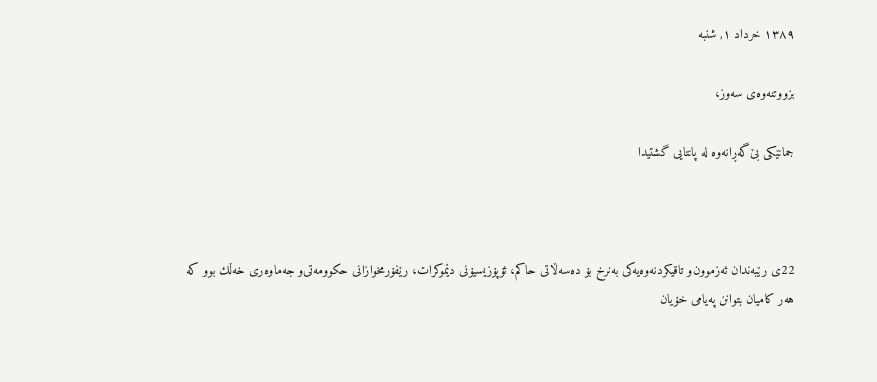۱۳۸۹ خرداد ۱, شنبه

بزووتنه‌وه‌ی‌ سه‌وز،

جمانێكی‌ بێ‌گه‌ڕانه‌وه‌ له‌ پانتایی‌ گشتیدا



22ی‌ رێبه‌ندان ئه‌زموون‌و تاقیكردنه‌وه‌یه‌كی‌ به‌نرخ بۆ ده‌سه‌ڵاتی‌ حاكم، ئۆپۆزیسیۆنی‌ دێموكرات، رێفۆرمخوازانی‌ حكوومه‌تی‌‌و جه‌ماوه‌ری‌ خه‌ڵك بوو كه‌ هه‌ر كامیان بتوانن په‌یامی‌ خۆیان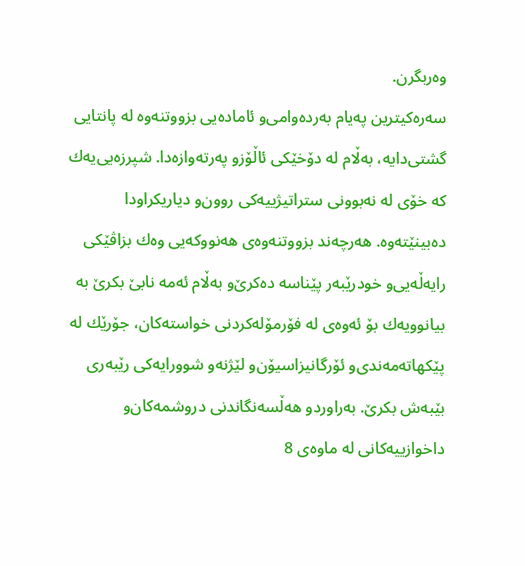وه‌ربگرن.
سه‌ره‌كیترین په‌یام به‌رده‌وامی‌‌و ئاماده‌یی‌ بزووتنه‌وه‌ له‌ پانتایی‌ گشتی‌‌دایه‌، به‌ڵام له‌ دۆخێكی‌ ئاڵۆز‌و په‌رته‌وازه‌دا. شپرزه‌یی‌‌یه‌ك كه‌ خۆی‌ له‌ نه‌بوونی‌ ستراتیژییه‌كی‌ روون‌و دیاریكراودا ده‌بینێته‌وه‌. هه‌رچه‌ند بزووتنه‌وه‌ی‌ هه‌نووكه‌یی‌ وه‌ك بزاڤێكی‌ رایه‌ڵه‌یی‌‌و خودرێبه‌ر پێناسه‌ ده‌كرێ‌‌و به‌ڵام ئه‌مه‌ نابێ‌ بكرێ‌ به‌ بیانوویه‌ك بۆ ئه‌وه‌ی‌ له‌ فۆرمۆله‌كردنی‌ خواسته‌كان، جۆرێك له‌ پێكهاته‌مه‌ندی‌‌و ئۆرگانیزاسیۆن‌و لێژنه‌‌و شوورایه‌كی‌ رێبه‌ری‌ بێبه‌ش بكرێ‌. به‌راورد‌و هه‌ڵسه‌نگاندنی‌ دروشمه‌كان‌و داخوازییه‌كانی‌ له‌ ماوه‌ی‌ 8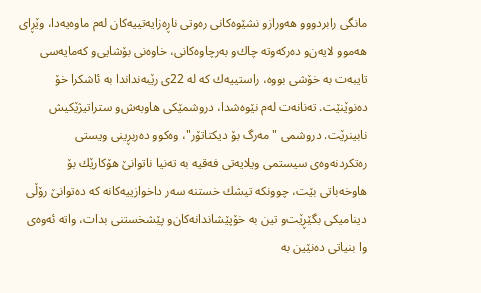مانگی‌ رابردوو‌و هه‌وراز‌و نشێوه‌كانی‌ ره‌وتی‌ ناڕه‌زایه‌تییه‌كان له‌م ماوه‌یه‌دا، وێڕای‌ هه‌موو لایه‌ن‌و ده‌ركه‌وته‌ چاك‌و به‌رچاوه‌كانی‌، خاوه‌نی‌ بۆشایی‌‌و كه‌مایه‌سی‌ تایبه‌ت به‌ خۆشی‌ بووه‌، راستییه‌ك كه‌ له‌ 22ی‌ رێبه‌نداندا به‌ ئاشكرا خۆ ده‌نوێنێت. ته‌نانه‌ت له‌م نێوه‌شدا، دروشمێكی‌ هاوبه‌ش‌و ستراتیژێكیش نابینرێت. دروشمی‌ "مه‌رگ بۆ دیكتاتۆر"، وه‌كوو ده‌ربڕینی‌ ویستی‌ ره‌تكردنه‌وه‌ی‌ سیستمی‌ ویلایه‌تی‌ فه‌قیه به‌ ته‌نیا ناتوانێ‌ هۆكارێك بۆ هاوخه‌باتی‌ بێت، چوونكه‌ تیشك خستنه‌ سه‌ر داخوازییه‌كانه‌ كه‌ ده‌توانێ‌ رۆڵی‌ دینامیكی‌ بگێڕێت‌و تین به‌ خۆپێشاندانه‌كان‌و پێشخستنی‌ بدات، واته‌ ئه‌وه‌ی‌ وا بنیاتی‌ ده‌نێین به‌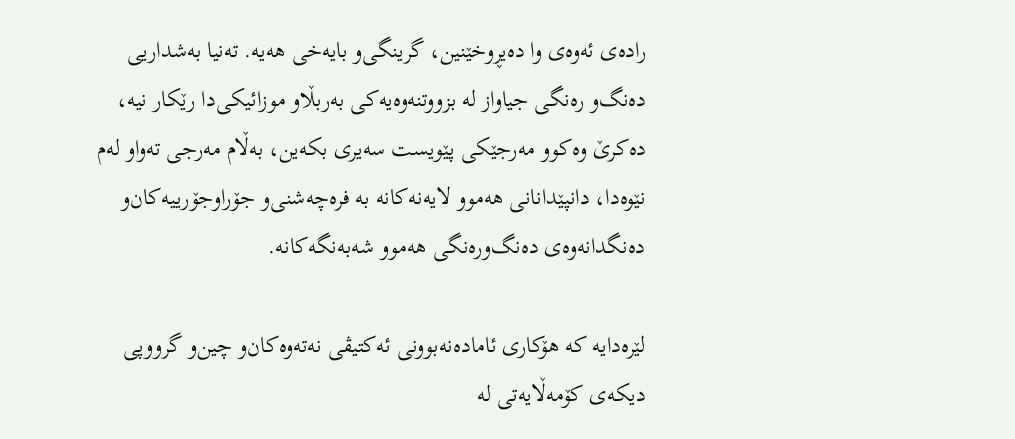راده‌ی‌ ئه‌وه‌ی‌ وا ده‌یڕوخێنین، گرینگی‌‌و بایه‌خی‌ هه‌یه‌. ته‌نیا به‌شداریی‌ ده‌نگ‌و ره‌نگی‌ جیاواز له‌ بزووتنه‌وه‌یه‌كی‌ به‌ربڵاو موزائیكی‌‌دا رێكار نیه‌، ده‌كرێ‌ وه‌كوو مه‌رجێكی‌ پێویست سه‌یری‌ بكه‌ین، به‌ڵام مه‌رجی‌ ته‌واو له‌م نێوه‌دا، دانپێدانانی‌ هه‌موو لایه‌نه‌كانه‌ به‌ فره‌چه‌شنی‌‌و جۆراوجۆرییه‌كان‌و ده‌نگدانه‌وه‌ی‌ ده‌نگ‌وره‌نگی‌ هه‌موو شه‌به‌نگه‌كانه‌.

لێره‌دایه‌ كه‌ هۆكاری‌ ئاماده‌نه‌بوونی‌ ئه‌كتیڤی‌ نه‌ته‌وه‌كان‌و چین‌و گرووپی‌ دیكه‌ی‌ كۆمه‌ڵایه‌تی‌ له‌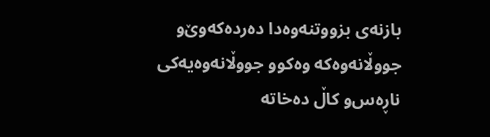بازنه‌ی‌ بزووتنه‌وه‌دا ده‌رده‌كه‌وێ‌‌و جووڵانه‌وه‌كه‌ وه‌كوو جووڵانه‌وه‌یه‌كی‌ ناڕه‌س‌و كاڵ ده‌خاته‌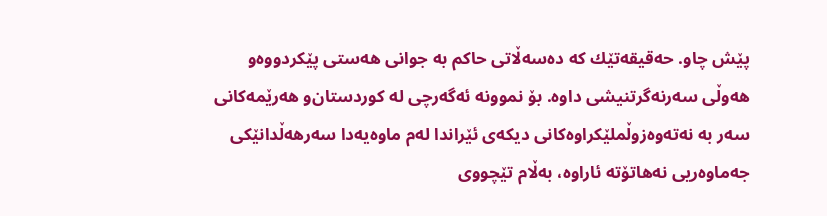پێش چاو. حه‌قیقه‌تێك كه‌ ده‌سه‌ڵاتی‌ حاكم به‌ جوانی‌ هه‌ستی‌ پێكردووه‌‌و هه‌وڵی‌ سه‌رنه‌گرتنیشی‌ داوه‌. بۆ نموونه‌ ئه‌گه‌رچی‌ له‌ كوردستان‌و هه‌رێمه‌كانی‌ سه‌ر به‌ نه‌ته‌وه‌زوڵملێكراوه‌كانی‌ دیكه‌ی‌ ئێراندا له‌م ماوه‌یه‌دا سه‌رهه‌ڵدانێكی‌ جه‌ماوه‌ریی‌ نه‌هاتۆته‌ ئاراوه‌، به‌ڵام تێچووی‌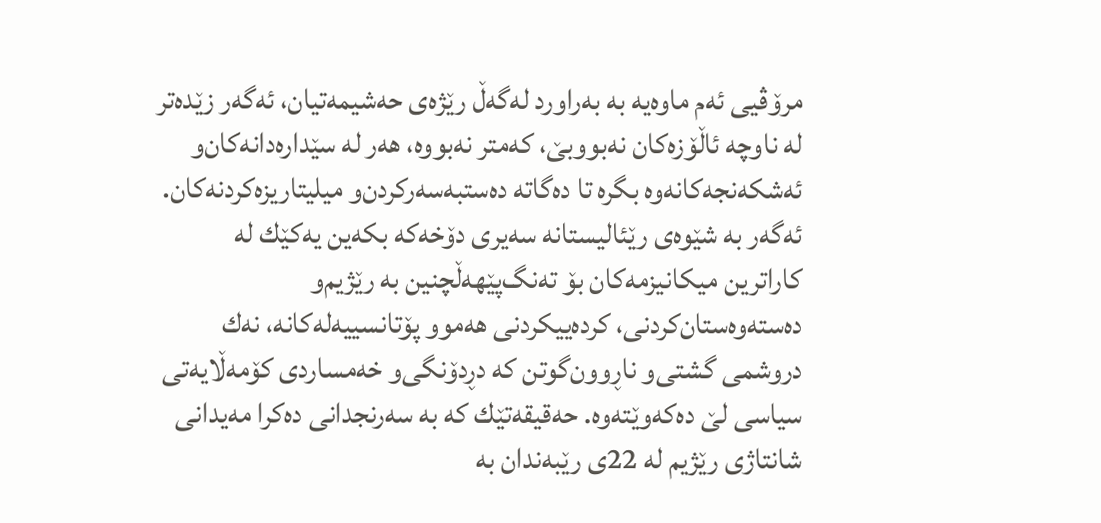مرۆڤیی‌ ئه‌م ماوه‌یه‌ به‌ به‌راورد له‌گه‌ڵ رێژه‌ی‌ حه‌شیمه‌تیان، ئه‌گه‌ر زێده‌تر له‌ ناوچه‌ ئاڵۆزه‌كان نه‌بووبێ‌، كه‌متر نه‌بووه‌، هه‌ر له‌ سێداره‌دانه‌كان‌و ئه‌شكه‌نجه‌كانه‌وه‌ بگره‌ تا ده‌گاته‌ ده‌ستبه‌سه‌ركردن‌و میلیتاریزه‌كردنه‌كان. ئه‌گه‌ر به‌ شێوه‌ی‌ رێئالیستانه‌ سه‌یری‌ دۆخه‌كه‌ بكه‌ین یه‌كێك له‌ كاراترین میكانیزمه‌كان بۆ ته‌نگ‌پێهه‌ڵچنین به‌ رێژیم‌و ده‌سته‌وه‌ستان‌كردنی‌، كرده‌ییكردنی‌ هه‌موو پۆتانسییه‌له‌كانه‌، نه‌ك دروشمی‌ گشتی‌‌و ناڕوون‌گوتن كه‌ دڕدۆنگی‌‌و خه‌مساردی‌ كۆمه‌ڵایه‌تی‌ سیاسی‌ لێ ده‌كه‌وێته‌وه‌. حه‌قیقه‌تێك كه‌ به‌ سه‌رنجدانی‌ ده‌كرا مه‌یدانی‌ شانتاژی‌ رێژیم له‌ 22ی‌ رێبه‌ندان به‌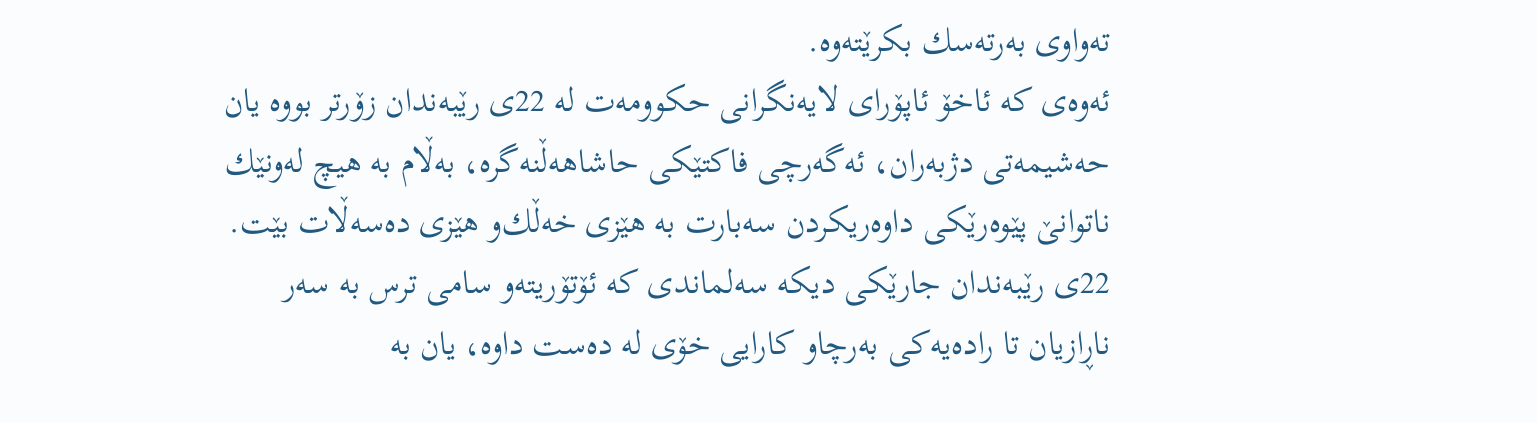ته‌واوی‌ به‌رته‌سك بكرێته‌وه‌.
ئه‌وه‌ی‌ كه‌ ئاخۆ ئاپۆرای‌ لایه‌نگرانی‌ حكوومه‌ت له‌ 22ی‌ رێبه‌ندان زۆرتر بووه‌ یان حه‌شیمه‌تی‌ دژبه‌ران، ئه‌گه‌رچی‌ فاكتێكی‌ حاشاهه‌ڵنه‌گره‌، به‌ڵام به‌ هیچ له‌ونێك ناتوانێ‌ پێوه‌رێكی‌ داوه‌ریكردن سه‌بارت به‌ هێزی‌ خه‌ڵك‌و هێزی‌ ده‌سه‌ڵات بێت. 22ی‌ رێبه‌ندان جارێكی‌‌ دیكه‌ سه‌لماندی‌ كه‌ ئۆتۆریته‌‌و سامی‌ ترس به‌ سه‌ر ناڕازیان تا راده‌یه‌كی‌ به‌رچاو كارایی‌ خۆی‌ له‌ ده‌ست داوه‌، یان به‌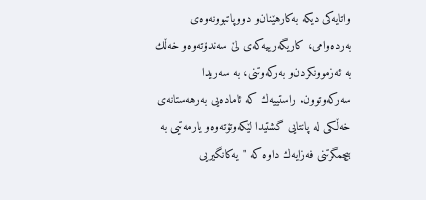واتایه‌كی‌ دیكه‌ به‌كارهێنان‌و دووپاتبوونه‌وه‌ی‌ به‌رده‌وامی‌، كاریگه‌رییه‌كه‌ی‌ لێ سه‌ندۆته‌وه‌‌و خه‌ڵك به‌ ئه‌زموونكردن‌و به‌ركه‌وتنی‌، به‌ سه‌ریدا سه‌ركه‌وتوون. راستییه‌ك كه‌ ئاماده‌یی‌ به‌رهه‌ستانه‌ی‌ خه‌ڵكی‌ له‌ پانتایی‌ گشتیدا لێكه‌وتۆته‌وه‌‌و یارمه‌تیی‌ به‌ بیچمگرتنی‌ فه‌زایه‌ك داوه‌ كه‌ "یه‌كانگیریی‌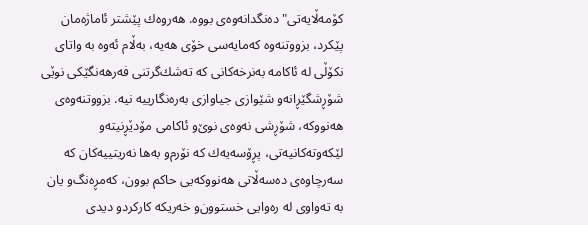كۆمه‌ڵایه‌تی‌" ده‌نگدانه‌وه‌ی‌ بووه‌. هه‌روه‌ك پێشتر ئاماژه‌مان پێكرد، بزووتنه‌وه‌ كه‌مایه‌سی‌ خۆی‌ هه‌یه‌، به‌ڵام ئه‌وه‌ به‌ واتای‌ نكۆڵی‌ له‌ ئاكامه‌ به‌نرخه‌كانی‌ كه‌ ته‌شك‌گرتنی‌ فه‌رهه‌نگێكی‌ نوێی‌ شۆڕشگێڕانه‌‌و شێوازی‌ جیاوازی‌ به‌ره‌نگارییه‌ نیه‌. بزووتنه‌وه‌ی‌ هه‌نووكه‌، شۆڕشی‌ نه‌وه‌ی‌ نوێ‌‌و ئاكامی‌ مۆدێڕنیته‌‌و لێكه‌وته‌كانیه‌تی‌، پڕۆسه‌یه‌ك كه‌ نۆرم‌و به‌ها نه‌ریتییه‌كان كه‌ سه‌رچاوه‌ی‌ ده‌سه‌ڵاتی‌ هه‌نووكه‌یی‌ حاكم بوون، كه‌مڕه‌نگ‌و یان به‌ ته‌واوی‌ له‌ ره‌وایی‌ خستوون‌و خه‌ریكه‌ كاركرد‌و دیدی‌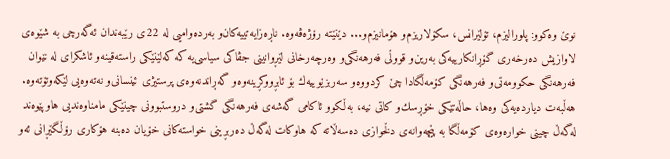نوێ‌ وه‌كوو: پلورالیزم، تۆلێرانس، سكۆلاریزم‌و هۆمانیزم‌و... دێنێته‌ رۆژه‌ڤه‌وه‌. ناڕه‌زایه‌تییه‌كان‌و به‌رده‌وامیی‌ له‌ 22ی‌ رێبه‌ندان ئه‌گه‌رچی‌ به‌ شێوه‌ی‌ لاوازیش ده‌رخه‌ری‌ گۆڕانكارییه‌كی‌ به‌رین‌و قووڵی‌ فه‌رهه‌نگی‌‌و وه‌رچه‌رخانی‌ لێڕوانینی‌ جڤاكی‌ سیاسی‌‌یه‌ كه‌ كه‌لێنێكی‌ راسته‌قینه‌‌و ئاشكرای‌ له‌ نێوان فه‌رهه‌نگی‌ حكوومه‌تی‌‌و فه‌رهه‌نگی‌ كۆمه‌ڵگادا چێ‌ كردووه‌‌و سه‌ربزێوییه‌ك بۆ ئابڕووكڕینه‌وه‌‌و گه‌ڕاندنه‌وه‌ی‌ پرستیژی‌ ئینسانی‌‌و نه‌ته‌وه‌یی‌ لێكه‌وتۆته‌وه‌. هه‌ڵبه‌ت دیارده‌یه‌كی‌ وه‌ها، حاڵه‌تێكی‌ خۆڕسك‌و كاتی‌ نیه‌، به‌ڵكوو ئاكامی‌ گه‌شه‌ی‌ فه‌رهه‌نگی‌ گشتی‌‌و دروستبوونی‌ چینێكی‌ مامناوه‌ندیی‌ هاوپێوه‌ند له‌گه‌ڵ چینی‌ خواره‌وه‌ی‌ كۆمه‌ڵگا به‌ پێچه‌وانه‌ی‌ دڵخوازی‌ ده‌سه‌ڵاته‌ كه‌ هاوكات له‌گه‌ڵ ده‌ربڕینی‌ خواسته‌كانی‌ خۆیان ده‌بنه‌ هۆكاری‌ رۆڵگێڕانی‌ ئه‌و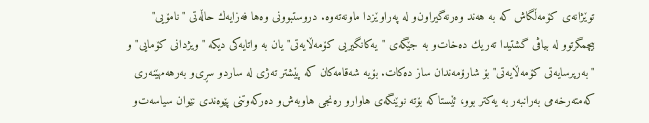توێژانه‌ی‌ كۆمه‌ڵگاش كه‌ به‌ هه‌ند وه‌رنه‌گیراون‌و له‌ په‌راوێزدا ماونه‌ته‌وه‌. دروستبوونی‌ وه‌ها فه‌زایه‌ك حاڵه‌تی‌ "نامۆیی‌" بیچمگرتوو له‌ بیاڤی‌ گشتیدا ته‌ریك ده‌خات‌و به‌ جێگه‌ی‌ "یه‌كانگیریی‌ كۆمه‌ڵایه‌تی‌" یان به‌ واتایه‌كی‌ دیكه‌ "ویژدانی‌ كۆمایی‌" و "به‌رپرسایه‌تی‌ كۆمه‌ڵایه‌تی‌" بۆ شارۆمه‌ندان ساز ده‌كات. بۆیه‌ شه‌قامه‌كان كه‌ پێشتر ته‌ژی‌ له‌ سارد‌و سڕی‌‌و به‌رهه‌مهێنه‌ری‌ كه‌مته‌رخه‌می‌ به‌رانبه‌ر به‌ یه‌كتر بوو، ئێستاكه‌ بۆته‌ نوێنگه‌ی‌ هاوار‌و ره‌نجی‌ هاوبه‌ش‌و ده‌ركه‌وتنی‌ پێوه‌ندی‌ نێوان سیاسه‌ت‌و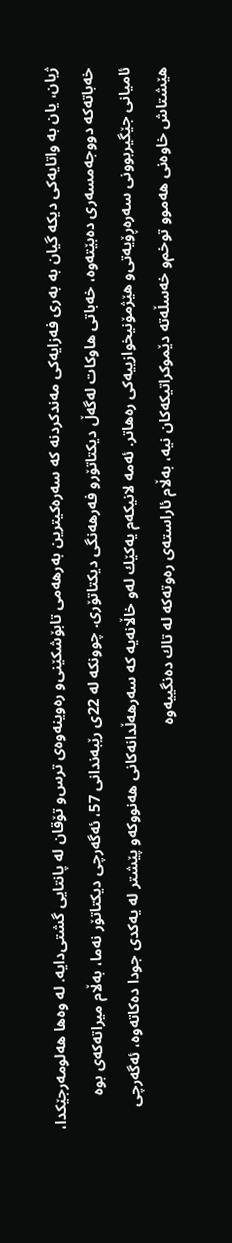ژیان، یان به‌ واتایه‌كی‌ دیكه‌ گیان به‌ به‌ری‌ فه‌زایه‌كی‌ مه‌ندكردنه‌ كه‌ سه‌ره‌كیترین به‌رهه‌می‌ تابۆشكێنی‌‌و ره‌وینه‌وه‌ی‌ ترس‌و تۆقان له‌ پانتایی‌ گشتی‌‌دایه‌. له‌ وه‌ها هه‌لومه‌رجێكدا، خه‌باته‌كه‌ دووجه‌مسه‌ری‌ ده‌بێته‌وه‌، خه‌باتی‌ هاوكات له‌گه‌ڵ دیكتاتۆر‌و فه‌رهه‌نگی‌ دیكتاتۆری‌. چوونكه‌ له‌ 22ی‌ رێبه‌ندانی‌ 57، ئه‌گه‌رچی‌ دیكتاتۆر نه‌ما، به‌ڵام میراته‌كه‌ی‌ بوه‌ ئامیانی‌ جێگیربوونی‌ سه‌ره‌ڕۆیه‌تی‌‌و هێژمۆنیخوازییه‌كی‌ ره‌هاتر. ئه‌مه‌ لانیكه‌م یه‌كێك له‌و خاڵانه‌یه‌ كه‌ سه‌رهه‌ڵدانه‌كانی‌ هه‌نووكه‌‌و پێشتر له‌ یه‌كدی‌ جودا ده‌كاته‌وه‌، ئه‌گه‌رچی‌ هێشتاش خاوه‌نی‌ هه‌موو توخم‌و خه‌سڵه‌ته‌ دێموكراتیكه‌كان نیه‌، به‌ڵام ئاراسته‌ی‌ ره‌وته‌كه‌ له‌ تاك ده‌نگییه‌وه‌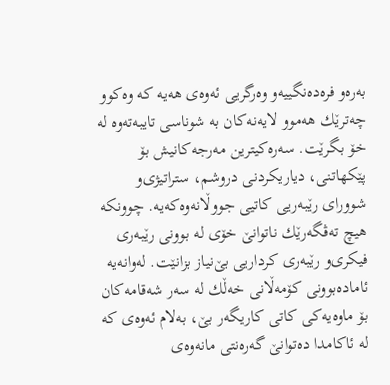به‌ره‌و فره‌ده‌نگییه‌‌و وه‌رگریی‌ ئه‌وه‌ی‌ هه‌یه‌ كه‌ وه‌كوو چه‌ترێك هه‌موو لایه‌نه‌كان به‌ شوناسی‌ تایبه‌ته‌وه‌ له‌ خۆ بگرێت. سه‌ره‌كیترین مه‌رجه‌كانیش بۆ پێكهاتنی‌، دیاریكردنی‌ دروشم، ستراتیژی‌‌و شوورای‌ رێبه‌ریی‌ كاتیی‌ جووڵانه‌وه‌كه‌یه‌. چوونكه‌ هیچ ته‌ڤگه‌رێك ناتوانێ‌ خۆی‌ له‌ بوونی‌ رێبه‌ری‌ فیكری‌‌و رێبه‌ری‌ كرداریی‌ بێ‌‌نیاز بزانێت. له‌وانه‌یه‌ ئاماده‌بوونی‌ كۆمه‌ڵانی‌ خه‌ڵك له‌ سه‌ر شه‌قامه‌كان بۆ ماوه‌یه‌كی‌ كاتی‌ كاریگه‌ر بێ‌، به‌لام ئه‌وه‌ی‌ كه‌ له‌ ئاكامدا ده‌توانێ‌ گه‌ره‌نتی‌ مانه‌وه‌ی‌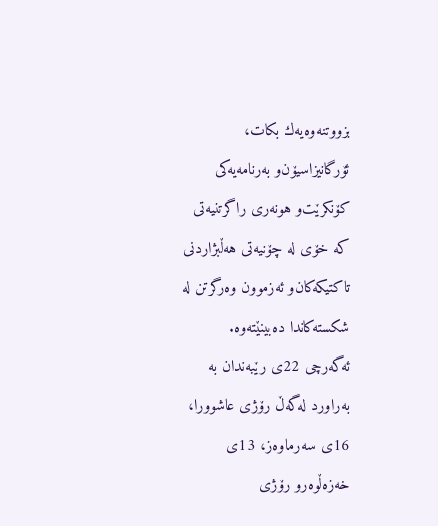بزووتنه‌وه‌یه‌ك بكات، ئۆرگانیزاسیۆن‌و به‌رنامه‌یه‌كی‌ كۆنكرێت‌و هونه‌ری‌ راگرتنیه‌تی‌ كه‌ خۆی‌ له‌ چۆنیه‌تی‌ هه‌ڵبژاردنی‌ تاكتیكه‌كان‌و ئه‌زموون وه‌رگرتن له‌ شكسته‌كاندا ده‌بینێته‌وه‌.
ئه‌گه‌رچی‌ 22ی‌ رێبه‌ندان به‌ به‌راورد له‌گه‌ڵ رۆژی‌ عاشوورا، 16ی‌ سه‌رماوه‌ز، 13ی‌ خه‌زه‌ڵوه‌ر‌و رۆژی‌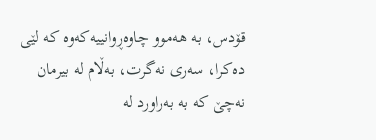قۆدس، به‌ هه‌موو چاوه‌ڕوانییه‌كه‌وه‌ كه‌ لێی‌ ده‌كرا، سه‌ری‌ نه‌گرت، به‌ڵام له‌ بیرمان نه‌چێ‌ كه‌ به‌ به‌راورد له‌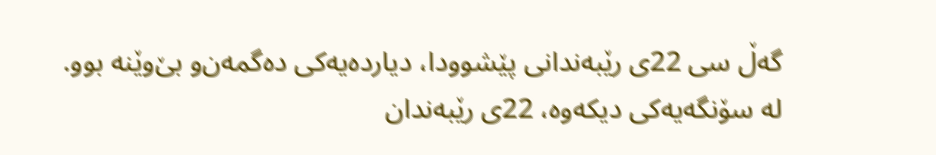گه‌ڵ سی‌ 22ی‌ رێبه‌ندانی‌ پێشوودا، دیارده‌یه‌كی‌ ده‌گمه‌ن‌و بێ‌‌وێنه‌ بوو. له‌ سۆنگه‌یه‌كی‌ دیكه‌وه‌، 22ی‌ رێبه‌ندان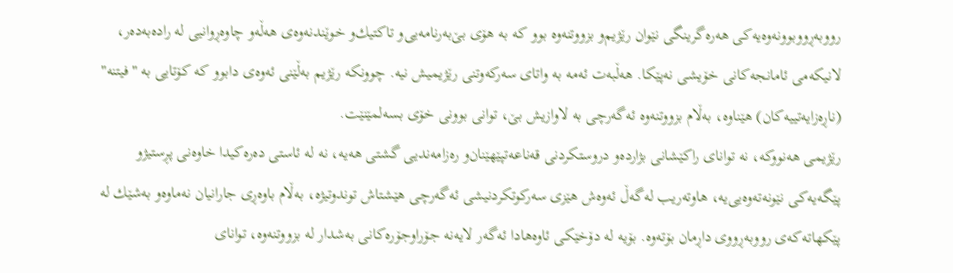رووبه‌ڕووبوونه‌وه‌یه‌كی‌ هه‌ره‌گرینگی‌ نێوان رێژیم‌و بزووتنه‌وه‌ بوو كه‌ به‌ هۆی‌ بێ‌‌به‌رنامه‌یی‌‌و تاكتیك‌و خوێندنه‌وه‌ی‌ هه‌ڵه‌‌و چاوه‌ڕوانیی‌ له‌ راده‌به‌ده‌ر، لانیكه‌می‌ ئامانجه‌كانی‌ خۆیشی‌ نه‌پێكا. هه‌ڵبه‌ت ئه‌مه‌ به‌ واتای‌ سه‌ركه‌وتنی‌ رێژیمیش نیه‌. چوونكه‌ رێژیم به‌ڵێنی‌ ئه‌وه‌ی‌ دابوو كه‌ كۆتایی‌ به‌ "فیتنه‌" (ناڕه‌زایه‌تییه‌كان) هێناوه‌، به‌ڵام بزووتنه‌وه‌ ئه‌گه‌رچی‌ به‌ لاوازیش بێ‌، توانی‌ بوونی‌ خۆی‌ بسه‌لمێنێت.
رێژیمی‌ هه‌نووكه‌، نه‌ توانای‌ راكێشانی‌ بژارده‌و دروستكردنی‌ قه‌ناعه‌تپێهێنان‌و ره‌زامه‌ندیی‌ گشتی‌ هه‌یه‌، نه‌ له‌ ئاستی‌ ده‌ره‌كیدا خاوه‌نی‌ پڕستیژ‌و پێگه‌یه‌كی‌ نێونه‌ته‌وه‌یی‌‌یه‌، هاوته‌ریب له‌گه‌ڵ ئه‌وه‌ش هێزی‌ سه‌ركوتكردنیشی‌ ئه‌گه‌رچی‌ هێشتاش توندوتیژه‌، به‌ڵام باوه‌ڕی‌ جارانیان نه‌ماوه‌‌و به‌شێك له‌ پێكهاته‌كه‌ی‌ رووبه‌ڕووی‌ داڕمان بۆته‌وه‌. بۆیه‌ له‌ دۆخێكی‌ ئاوه‌هادا ئه‌گه‌ر لایه‌نه‌ جۆراوجۆره‌كانی‌ به‌شدار له‌ بزووتنه‌وه‌، توانای‌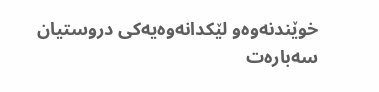خوێندنه‌وه‌‌و لێكدانه‌وه‌یه‌كی‌ دروستیان سه‌باره‌ت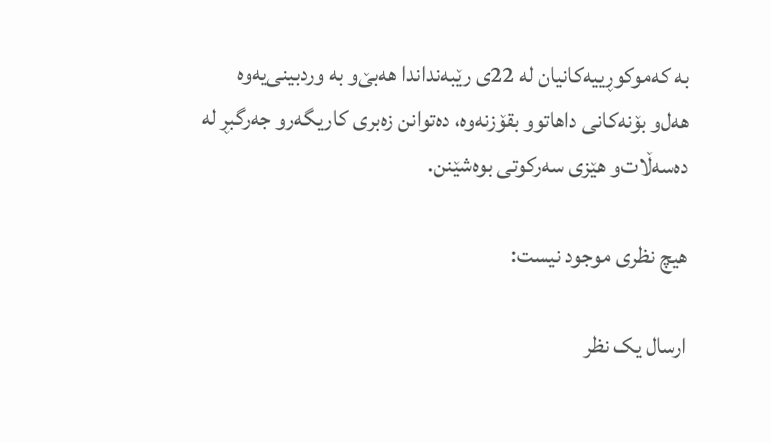به‌ كه‌موكوڕییه‌كانیان له‌ 22ی‌ رێبه‌نداندا هه‌بێ‌‌و به‌ وردبینی‌‌یه‌وه‌ هه‌ل‌و بۆنه‌كانی‌ داهاتوو بقۆزنه‌وه‌، ده‌توانن زه‌بری‌ كاریگه‌ر‌و جه‌رگبڕ له‌ ده‌سه‌ڵات‌و هێزی‌ سه‌ركوتی‌ بوه‌شێنن.

هیچ نظری موجود نیست:

ارسال یک نظر